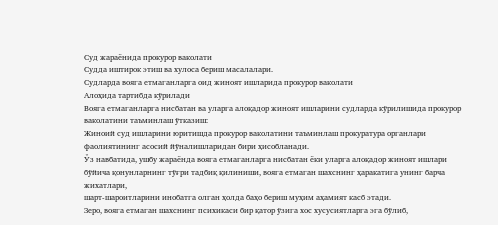Суд жараёнида прокурор ваколати
Судда иштирок этиш ва хулоса бериш масалалари.
Судларда вояга етмаганларга оид жиноят ишларида прокурор ваколати
Алоҳида тартибда кўрилади
Вояга етмаганларга нисбатан ва уларга алоқадор жиноят ишларини судларда кўрилишида прокурор ваколатини таъминлаш ўтказиш:
Жиноий суд ишларини юритишда прокурор ваколатини таъминлаш прокуратура органлари фаолиятининг асосий йўналишларидан бири ҳисобланади.
Ўз навбатида, ушбу жараёнда вояга етмаганларга нисбатан ёки уларга алоқадор жиноят ишлари бўйича қонунларнинг тўғри тадбиқ қилиниши, вояга етмаган шахснинг ҳаракатига унинг барча жихатлари,
шарт-шароитларини инобатга олган ҳолда баҳо бериш муҳим аҳамият касб этади.
Зеро, вояга етмаган шахснинг психикаси бир қатор ўзига хос хусусиятларга эга бўлиб,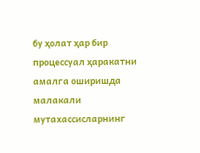бу ҳолат ҳар бир процессуал ҳаракатни амалга оширишда малакали мутахассисларнинг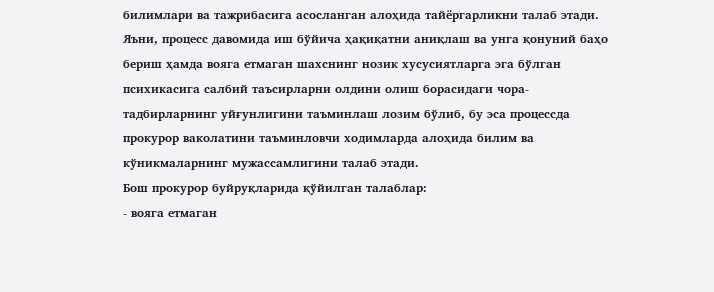билимлари ва тажрибасига асосланган алоҳида тайёргарликни талаб этади.
Яъни, процесс давомида иш бўйича ҳақиқатни аниқлаш ва унга қонуний баҳо бериш ҳамда вояга етмаган шахснинг нозик хусусиятларга эга бўлган психикасига салбий таъсирларни олдини олиш борасидаги чора-тадбирларнинг уйғунлигини таъминлаш лозим бўлиб, бу эса процессда прокурор ваколатини таъминловчи ходимларда алоҳида билим ва кўникмаларнинг мужассамлигини талаб этади.
Бош прокурор буйруқларида қўйилган талаблар:
- вояга етмаган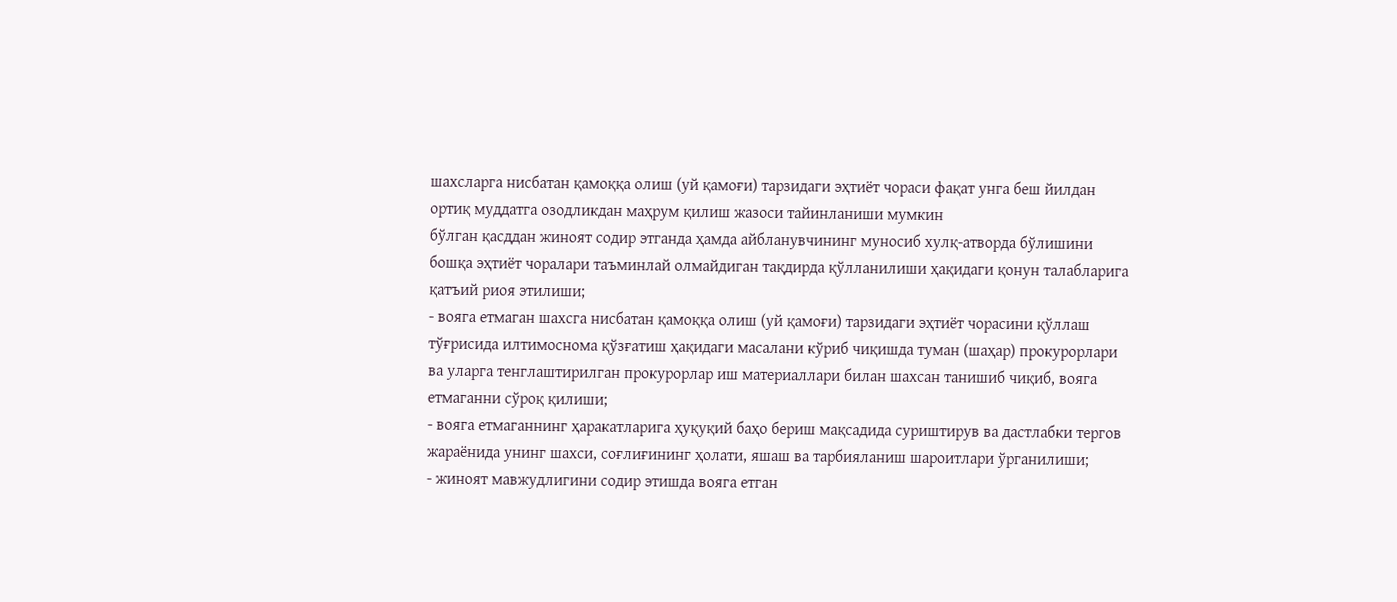шахсларга нисбатан қамоққа олиш (уй қамоғи) тарзидаги эҳтиёт чораси фақат унга беш йилдан ортиқ муддатга озодликдан маҳрум қилиш жазоси тайинланиши мумкин
бўлган қасддан жиноят содир этганда ҳамда айбланувчининг муносиб хулқ-атворда бўлишини бошқа эҳтиёт чоралари таъминлай олмайдиган тақдирда қўлланилиши ҳақидаги қонун талабларига қатъий риоя этилиши;
- вояга етмаган шахсга нисбатан қамоққа олиш (уй қамоғи) тарзидаги эҳтиёт чорасини қўллаш тўғрисида илтимоснома қўзғатиш ҳақидаги масалани кўриб чиқишда туман (шаҳар) прокурорлари ва уларга тенглаштирилган прокурорлар иш материаллари билан шахсан танишиб чиқиб, вояга етмаганни сўроқ қилиши;
- вояга етмаганнинг ҳаракатларига ҳуқуқий баҳо бериш мақсадида суриштирув ва дастлабки тергов жараёнида унинг шахси, соғлиғининг ҳолати, яшаш ва тарбияланиш шароитлари ўрганилиши;
- жиноят мавжудлигини содир этишда вояга етган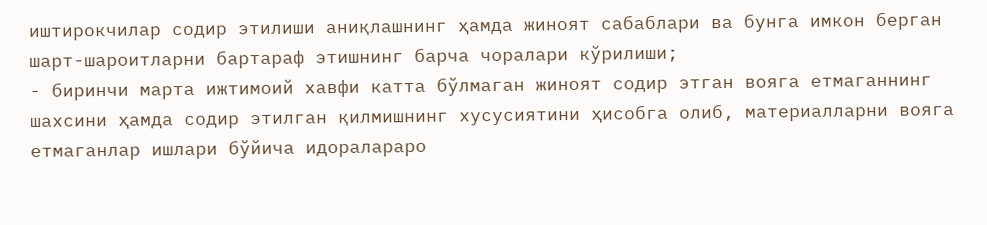иштирокчилар содир этилиши аниқлашнинг ҳамда жиноят сабаблари ва бунга имкон берган шарт-шароитларни бартараф этишнинг барча чоралари кўрилиши;
- биринчи марта ижтимоий хавфи катта бўлмаган жиноят содир этган вояга етмаганнинг шахсини ҳамда содир этилган қилмишнинг хусусиятини ҳисобга олиб, материалларни вояга
етмаганлар ишлари бўйича идоралараро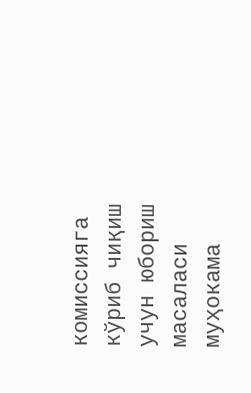комиссияга кўриб чиқиш учун юбориш масаласи муҳокама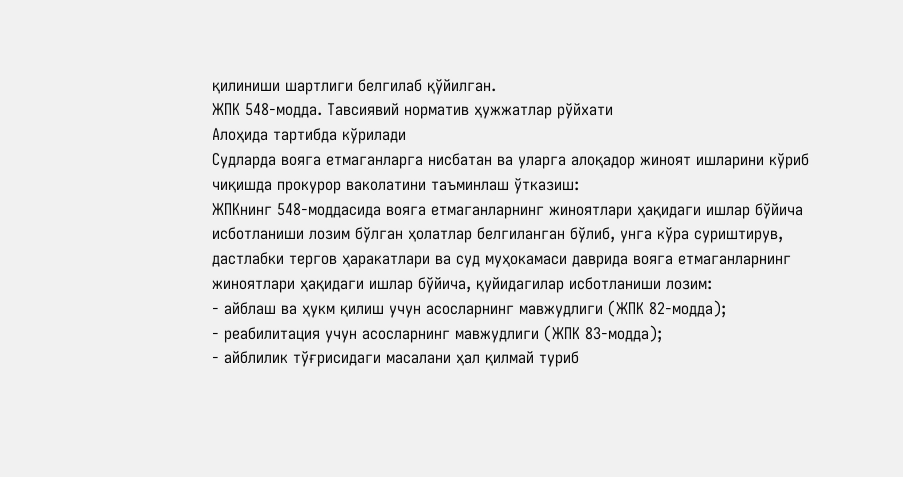қилиниши шартлиги белгилаб қўйилган.
ЖПК 548-модда. Тавсиявий норматив ҳужжатлар рўйхати
Алоҳида тартибда кўрилади
Судларда вояга етмаганларга нисбатан ва уларга алоқадор жиноят ишларини кўриб чиқишда прокурор ваколатини таъминлаш ўтказиш:
ЖПКнинг 548-моддасида вояга етмаганларнинг жиноятлари ҳақидаги ишлар бўйича исботланиши лозим бўлган ҳолатлар белгиланган бўлиб, унга кўра суриштирув, дастлабки тергов ҳаракатлари ва суд муҳокамаси даврида вояга етмаганларнинг жиноятлари ҳақидаги ишлар бўйича, қуйидагилар исботланиши лозим:
- айблаш ва ҳукм қилиш учун асосларнинг мавжудлиги (ЖПК 82-модда);
- реабилитация учун асосларнинг мавжудлиги (ЖПК 83-модда);
- айблилик тўғрисидаги масалани ҳал қилмай туриб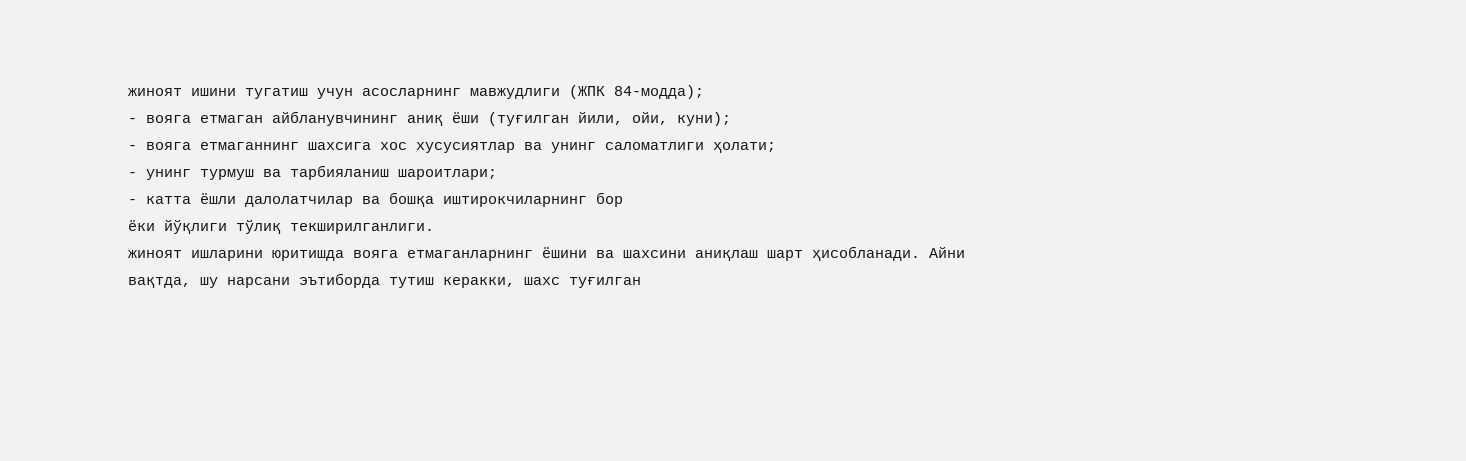жиноят ишини тугатиш учун асосларнинг мавжудлиги (ЖПК 84-модда);
- вояга етмаган айбланувчининг аниқ ёши (туғилган йили, ойи, куни);
- вояга етмаганнинг шахсига хос хусусиятлар ва унинг саломатлиги ҳолати;
- унинг турмуш ва тарбияланиш шароитлари;
- катта ёшли далолатчилар ва бошқа иштирокчиларнинг бор
ёки йўқлиги тўлиқ текширилганлиги.
жиноят ишларини юритишда вояга етмаганларнинг ёшини ва шахсини аниқлаш шарт ҳисобланади. Айни вақтда, шу нарсани эътиборда тутиш керакки, шахс туғилган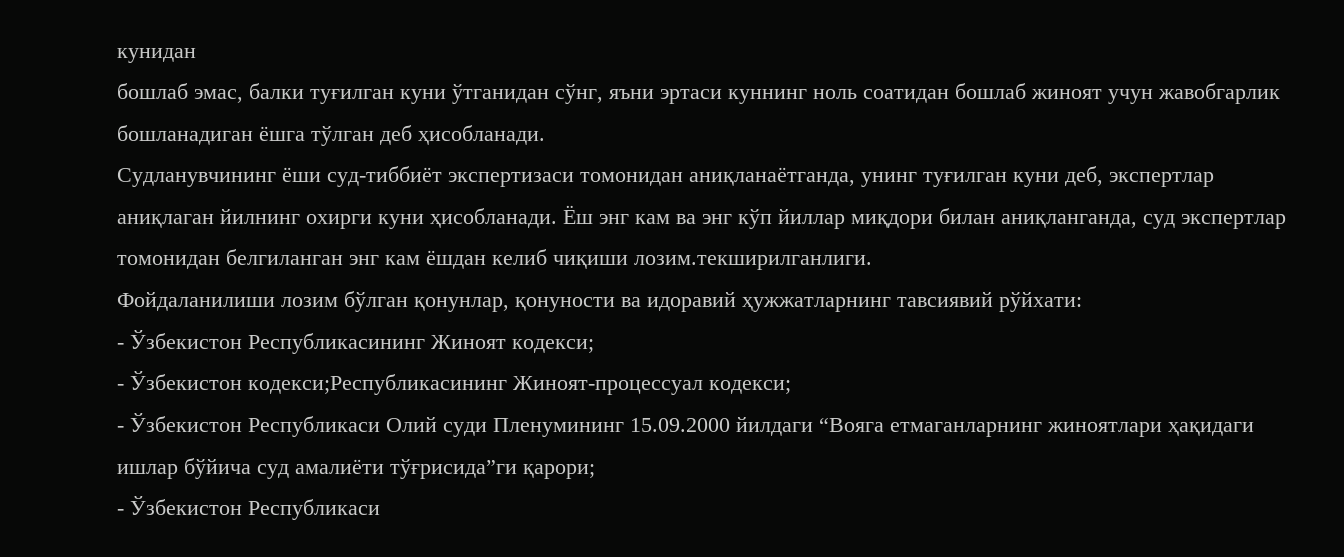кунидан
бошлаб эмас, балки туғилган куни ўтганидан сўнг, яъни эртаси куннинг ноль соатидан бошлаб жиноят учун жавобгарлик бошланадиган ёшга тўлган деб ҳисобланади.
Судланувчининг ёши суд-тиббиёт экспертизаси томонидан аниқланаётганда, унинг туғилган куни деб, экспертлар аниқлаган йилнинг охирги куни ҳисобланади. Ёш энг кам ва энг кўп йиллар миқдори билан аниқланганда, суд экспертлар томонидан белгиланган энг кам ёшдан келиб чиқиши лозим.текширилганлиги.
Фойдаланилиши лозим бўлган қонунлар, қонуности ва идоравий ҳужжатларнинг тавсиявий рўйхати:
- Ўзбекистон Республикасининг Жиноят кодекси;
- Ўзбекистон кодекси;Республикасининг Жиноят-процессуал кодекси;
- Ўзбекистон Республикаси Олий суди Пленумининг 15.09.2000 йилдаги “Вояга етмаганларнинг жиноятлари ҳақидаги ишлар бўйича суд амалиёти тўғрисида”ги қарори;
- Ўзбекистон Республикаси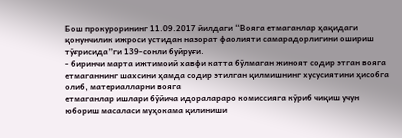Бош прокурорининг 11.09.2017 йилдаги “Вояга етмаганлар ҳақидаги қонунчилик ижроси устидан назорат фаолияти самарадорлигини ошириш тўғрисида”ги 139-сонли буйруғи.
- биринчи марта ижтимоий хавфи катта бўлмаган жиноят содир этган вояга етмаганнинг шахсини ҳамда содир этилган қилмишнинг хусусиятини ҳисобга олиб, материалларни вояга
етмаганлар ишлари бўйича идоралараро комиссияга кўриб чиқиш учун юбориш масаласи муҳокама қилиниши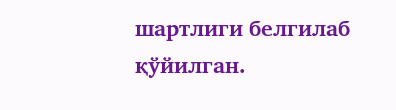шартлиги белгилаб қўйилган.